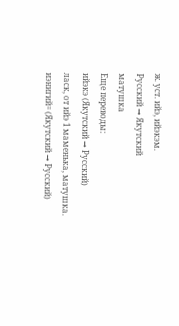ж. уст. ийэ, ийэкэм.
Русский → Якутский
матушка
Еще переводы:
ийэкэ (Якутский → Русский)
ласк, от ийэ 1 маменька, матушка.
иэнигий= (Якутский → Русский)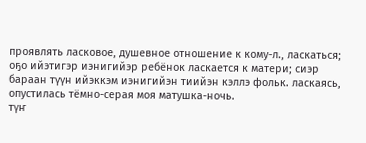проявлять ласковое, душевное отношение к кому-л., ласкаться; оҕо ийэтигэр иэнигийэр ребёнок ласкается к матери; сиэр бараан түүн ийэккэм иэнигийэн тиийэн кэллэ фольк. ласкаясь, опустилась тёмно-серая моя матушка-ночь.
түҥ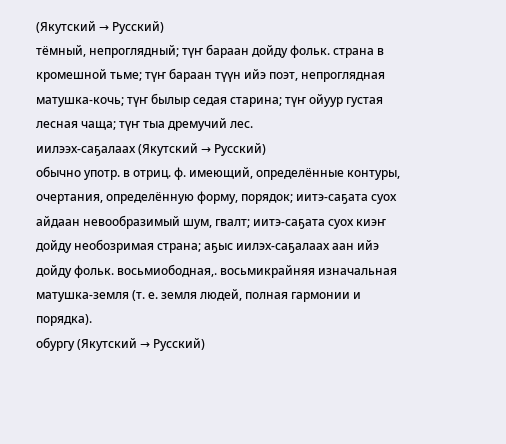(Якутский → Русский)
тёмный, непроглядный; түҥ бараан дойду фольк. страна в кромешной тьме; түҥ бараан түүн ийэ поэт, непроглядная матушка-кочь; түҥ былыр седая старина; түҥ ойуур густая лесная чаща; түҥ тыа дремучий лес.
иилээх-саҕалаах (Якутский → Русский)
обычно употр. в отриц. ф. имеющий, определённые контуры, очертания, определённую форму, порядок; иитэ-саҕата суох айдаан невообразимый шум, гвалт; иитэ-саҕата суох киэҥ дойду необозримая страна; аҕыс иилэх-саҕалаах аан ийэ дойду фольк. восьмиободная,. восьмикрайняя изначальная матушка-земля (т. е. земля людей, полная гармонии и порядка).
обургу (Якутский → Русский)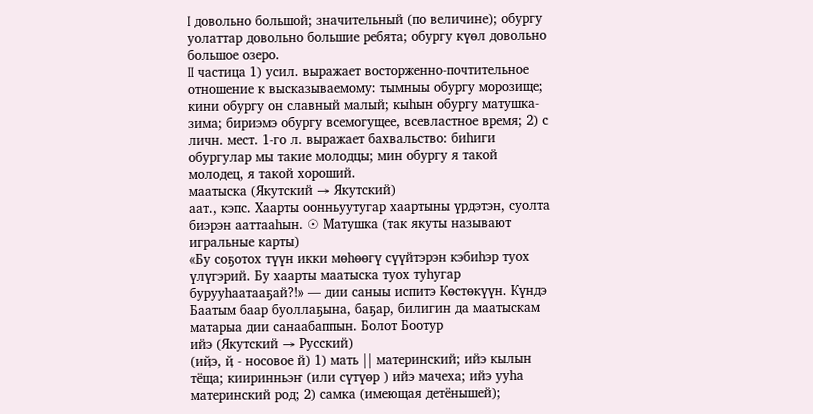I довольно большой; значительный (по величине); обургу уолаттар довольно большие ребята; обургу күөл довольно большое озеро.
II частица 1) усил. выражает восторженно-почтительное отношение к высказываемому: тымныы обургу морозище; кини обургу он славный малый; кыһын обургу матушка-зима; бириэмэ обургу всемогущее, всевластное время; 2) с личн. мест. 1-го л. выражает бахвальство: биһиги обургулар мы такие молодцы; мин обургу я такой молодец, я такой хороший.
маатыска (Якутский → Якутский)
аат., кэпс. Хаарты оонньуутугар хаартыны үрдэтэн, суолта биэрэн ааттааһын. ☉ Матушка (так якуты называют игральные карты)
«Бу соҕотох түүн икки мөһөөгү сүүйтэрэн кэбиһэр туох үлүгэрий. Бу хаарты маатыска туох туһугар бурууһаатааҕай?!» — дии саныы испитэ Көстөкүүн. Күндэ
Баатым баар буоллаҕына, баҕар, билигин да маатыскам матарыа дии санаабаппын. Болот Боотур
ийэ (Якутский → Русский)
(иҋэ, ҋ - носовое й) 1) мать || материнский; ийэ кылын тёща; кииринньэҥ (или сүтүөр ) ийэ мачеха; ийэ ууһа материнский род; 2) самка (имеющая детёнышей);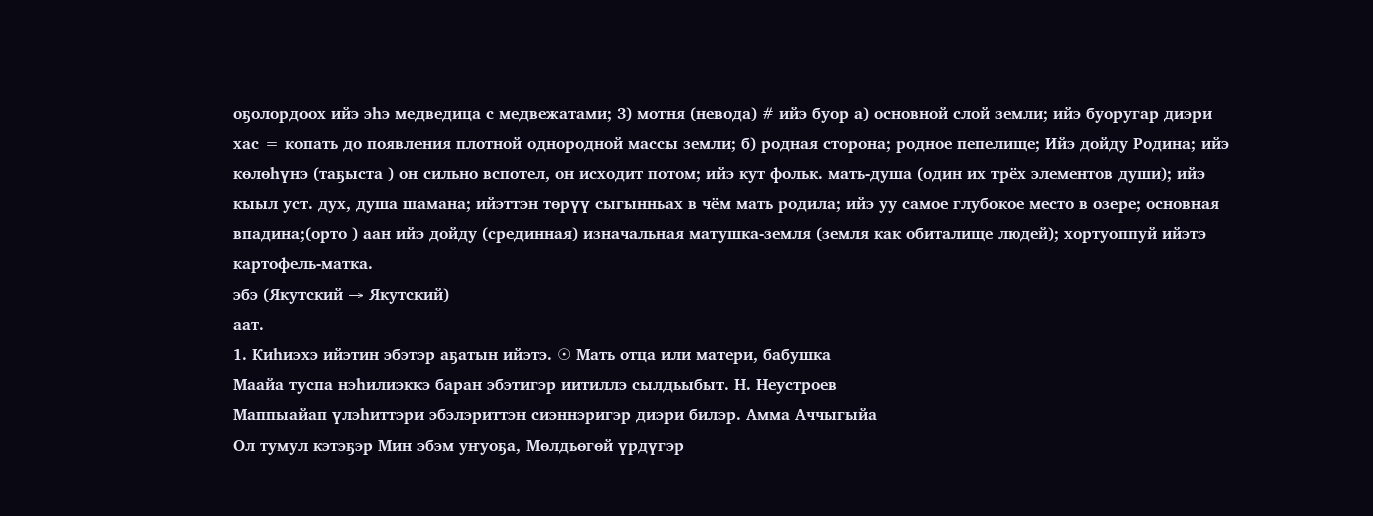оҕолордоох ийэ эһэ медведица с медвежатами; 3) мотня (невода) # ийэ буор а) основной слой земли; ийэ буоругар диэри хас = копать до появления плотной однородной массы земли; б) родная сторона; родное пепелище; Ийэ дойду Родина; ийэ көлөһүнэ (таҕыста ) он сильно вспотел, он исходит потом; ийэ кут фольк. мать-душа (один их трёх элементов души); ийэ кыыл уст. дух, душа шамана; ийэттэн төрүү сыгынньах в чём мать родила; ийэ уу самое глубокое место в озере; основная впадина;(орто ) аан ийэ дойду (срединная) изначальная матушка-земля (земля как обиталище людей); хортуоппуй ийэтэ картофель-матка.
эбэ (Якутский → Якутский)
аат.
1. Киһиэхэ ийэтин эбэтэр аҕатын ийэтэ. ☉ Мать отца или матери, бабушка
Маайа туспа нэһилиэккэ баран эбэтигэр иитиллэ сылдьыбыт. Н. Неустроев
Маппыайап үлэһиттэри эбэлэриттэн сиэннэригэр диэри билэр. Амма Аччыгыйа
Ол тумул кэтэҕэр Мин эбэм уҥуоҕа, Мөлдьөгөй үрдүгэр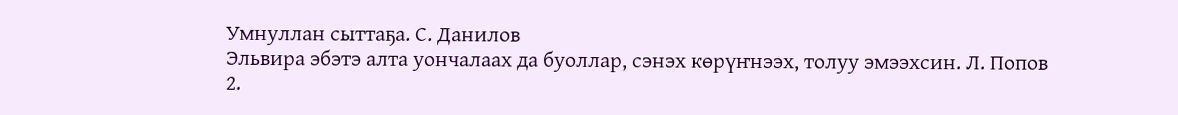Умнуллан сыттаҕа. С. Данилов
Эльвира эбэтэ алта уончалаах да буоллар, сэнэх көрүҥнээх, толуу эмээхсин. Л. Попов
2.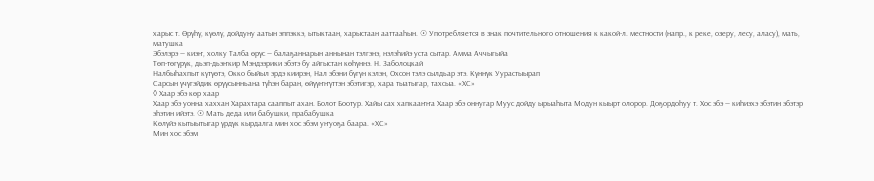харыс т. Өрүһү, күөлү, дойдуну аатын эппэккэ, ытыктаан, харыстаан ааттааһын. ☉ Употребляется в знак почтительного отношения к какой-л. местности (напр., к реке, озеру, лесу, аласу), мать, матушка
Эбэлэрэ — киэҥ, холку Талба өрүс — балаҕаннарын аннынан тэлгэнэ, нэлэһийэ уста сытар. Амма Аччыгыйа
Төп-төгүрүк, дьэп-дьэҥкир Мэндээрики эбэтэ бу айгыстан көһүннэ. Н. Заболоцкай
Налбыһахпыт күтүөтэ, Окко быйыл эрдэ киирэн, Нал эбэни бүгүн кэлэн, Охсон тэлэ сылдьар этэ. Күннүк Уурастыырап
Сарсын үчүгэйдик өрүүсынньана түһэн баран, өйүүҥҥүттэн эбэтигэр, хара тыатыгар, тахсыа. «ХС»
◊ Хаар эбэ көр хаар
Хаар эбэ уонна хаххан Харахтара сааппыт ахан. Болот Боотур. Хайы сах хапкааҥҥа Хаар эбэ оннугар Муус дойду ырыаһыта Модун кыырт олорор. Доҕордоһуу т. Хос эбэ — киһиэхэ эбэтин эбэтэр эһэтин ийэтэ. ☉ Мать деда или бабушки, прабабушка
Көлүйэ кытыытыгар үрдүк кырдалга мин хос эбэм уҥуоҕа баара. «ХС»
Мин хос эбэм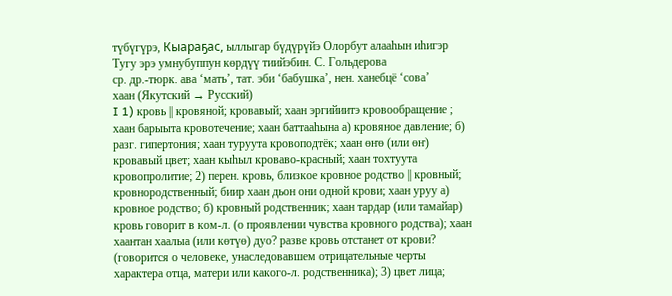түбүгүрэ, Кыараҕас, ыллыгар бүдүрүйэ Олорбут алааһын иһигэр Тугу эрэ умнубуппун көрдүү тиийэбин. С. Гольдерова
ср. др.-тюрк. ава ‘мать’, тат. эби ‘бабушка’, нен. ханебцё ‘сова’
хаан (Якутский → Русский)
I 1) кровь || кровяной; кровавый; хаан эргийиитэ кровообращение ; хаан барыыта кровотечение; хаан баттааһына а) кровяное давление; б) разг. гипертония; хаан туруута кровоподтёк; хаан өҥө (или өҥ) кровавый цвет; хаан кыһыл кроваво-красный; хаан тохтуута кровопролитие; 2) перен. кровь, близкое кровное родство || кровный; кровнородственный; биир хаан дьон они одной крови; хаан уруу а) кровное родство; б) кровный родственник; хаан тардар (или тамайар) кровь говорит в ком-л. (о проявлении чувства кровного родства); хаан хаантан хаалыа (или көтүө) дуо? разве кровь отстанет от крови? (говорится о человеке, унаследовавшем отрицательные черты характера отца, матери или какого-л. родственника); 3) цвет лица;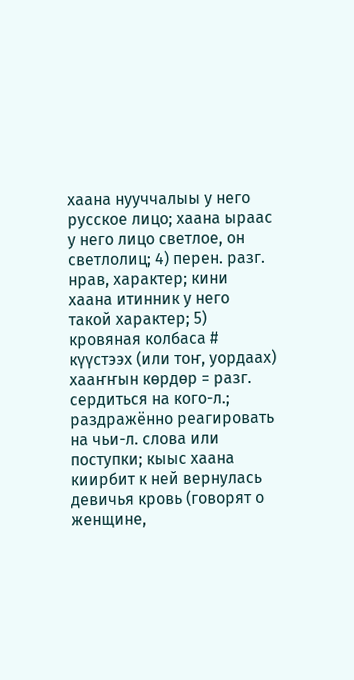хаана нууччалыы у него русское лицо; хаана ыраас у него лицо светлое, он светлолиц; 4) перен. разг. нрав, характер; кини хаана итинник у него такой характер; 5) кровяная колбаса # күүстээх (или тоҥ, уордаах) хааҥҥын көрдөр = разг. сердиться на кого-л.; раздражённо реагировать на чьи-л. слова или поступки; кыыс хаана киирбит к ней вернулась девичья кровь (говорят о женщине,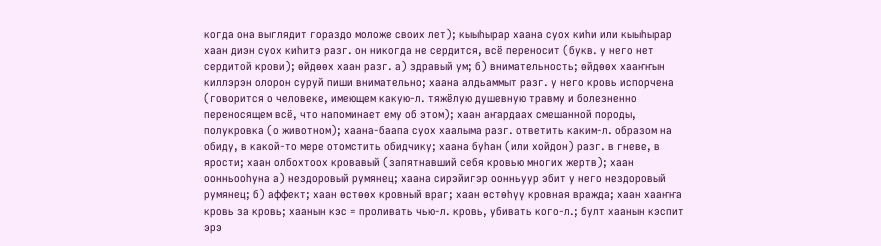когда она выглядит гораздо моложе своих лет); кыыһырар хаана суох киһи или кыыһырар хаан диэн суох киһитэ разг. он никогда не сердится, всё переносит (букв. у него нет сердитой крови); өйдөөх хаан разг. а) здравый ум; б) внимательность; өйдөөх хааҥҥын киллэрэн олорон суруй пиши внимательно; хаана алдьаммыт разг. у него кровь испорчена (говорится о человеке, имеющем какую-л. тяжёлую душевную травму и болезненно переносящем всё, что напоминает ему об этом); хаан аҥардаах смешанной породы, полукровка (о животном); хаана-баапа суох хаалыма разг. ответить каким-л. образом на обиду, в какой-то мере отомстить обидчику; хаана буһан (или хойдон) разг. в гневе, в ярости; хаан олбохтоох кровавый (запятнавший себя кровью многих жертв); хаан оонньооһуна а) нездоровый румянец; хаана сирэйигэр оонньуур эбит у него нездоровый румянец; б) аффект; хаан өстөөх кровный враг; хаан өстөһүү кровная вражда; хаан хааҥҥа кровь за кровь; хаанын кэс = проливать чью-л. кровь, убивать кого-л.; булт хаанын кэспит эрэ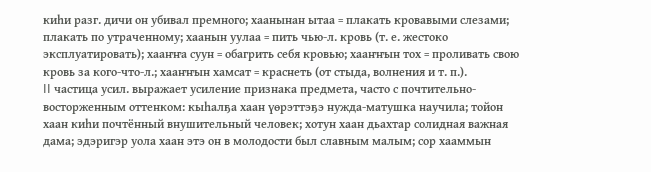киһи разг. дичи он убивал премного; хаанынан ытаа = плакать кровавыми слезами; плакать по утраченному; хаанын уулаа = пить чью-л. кровь (т. е. жестоко эксплуатировать); хааҥҥа суун = обагрить себя кровью; хааҥҥын тох = проливать свою кровь за кого-что-л.; хааҥҥын хамсат = краснеть (от стыда, волнения и т. п.).
II частица усил. выражает усиление признака предмета, часто с почтительно-восторженным оттенком: кыһалҕа хаан үөрэттэҕэ нужда-матушка научила; тойон хаан киһи почтённый внушительный человек; хотун хаан дьахтар солидная важная дама; эдэригэр уола хаан этэ он в молодости был славным малым; сор хааммын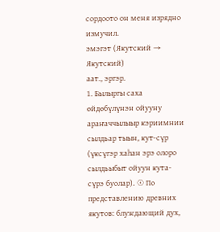сордоото он меня изрядно измучил.
эмэгэт (Якутский → Якутский)
аат., эргэр.
1. Былыргы саха өйдөбүлүнэн ойууну араҥаччылыыр кэриимнии сылдьар тыын, кут-сүр (үксүгэр хаһан эрэ олоро сылдьыбыт ойуун кута-сүрэ буолар). ☉ По представлению древних якутов: блуждающий дух,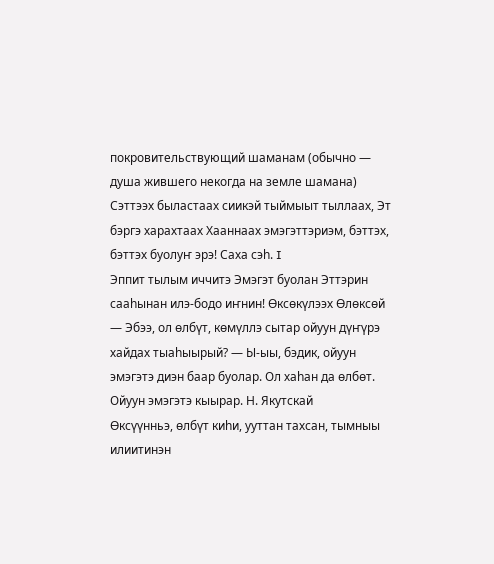покровительствующий шаманам (обычно — душа жившего некогда на земле шамана)
Сэттээх быластаах сиикэй тыймыыт тыллаах, Эт бэргэ харахтаах Хааннаах эмэгэттэриэм, бэттэх, бэттэх буолуҥ эрэ! Саха сэһ. I
Эппит тылым иччитэ Эмэгэт буолан Эттэрин сааһынан илэ-бодо иҥнин! Өксөкүлээх Өлөксөй
— Эбээ, ол өлбүт, көмүллэ сытар ойуун дүҥүрэ хайдах тыаһыырый? — Ы-ыы, бэдик, ойуун эмэгэтэ диэн баар буолар. Ол хаһан да өлбөт. Ойуун эмэгэтэ кыырар. Н. Якутскай
Өксүүнньэ, өлбүт киһи, ууттан тахсан, тымныы илиитинэн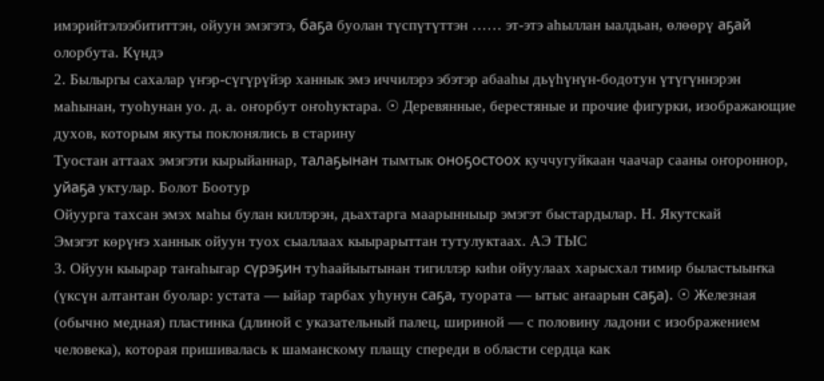имэрийтэлээбититтэн, ойуун эмэгэтэ, баҕа буолан түспүтүттэн …… эт-этэ аһыллан ыалдьан, өлөөрү аҕай олорбута. Күндэ
2. Былыргы сахалар үҥэр-сүгүрүйэр ханнык эмэ иччилэрэ эбэтэр абааһы дьүһүнүн-бодотун үтүгүннэрэн маһынан, туоһунан уо. д. а. оҥорбут оҥоһуктара. ☉ Деревянные, берестяные и прочие фигурки, изображающие духов, которым якуты поклонялись в старину
Туостан аттаах эмэгэти кырыйаннар, талаҕынан тымтык оноҕостоох куччугуйкаан чаачар сааны оҥороннор, уйаҕа уктулар. Болот Боотур
Ойуурга тахсан эмэх маһы булан киллэрэн, дьахтарга маарынныыр эмэгэт быстардылар. Н. Якутскай
Эмэгэт көрүҥэ ханнык ойуун туох сыаллаах кыырарыттан тутулуктаах. АЭ ТЫС
3. Ойуун кыырар таҥаһыгар сүрэҕин туһаайыытынан тигиллэр киһи ойуулаах харысхал тимир быластыыҥка (үксүн алтантан буолар: устата — ыйар тарбах уһунун саҕа, туората — ытыс аҥаарын саҕа). ☉ Железная (обычно медная) пластинка (длиной с указательный палец, шириной — с половину ладони с изображением человека), которая пришивалась к шаманскому плащу спереди в области сердца как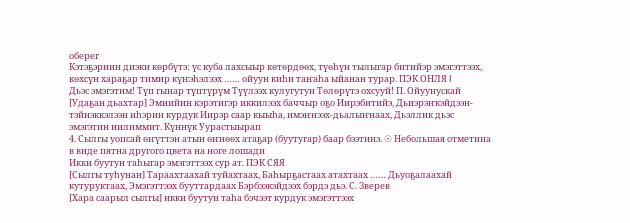оберег
Кэтэҕэриин диэки көрбүтэ: үс куба лахсыыр көтөрдөөх, түөһүн тылыгар битийэр эмэгэттээх, көхсүн хараҕар тимир күҥэһэлээх …… ойуун киһи таҥаһа ыйанан турар. ПЭК ОНЛЯ I
Дьэс эмэгэтим! Түп гынар түптүрүм Түүлээх кулугутун Төлөрүтэ охсууй! П. Ойуунускай
[Удаҕан дьахтар] Эмиийин кэрэтигэр иккилээх баччыр оҕо Иирэбитийэ, Дьиэрэҥкэйдээн-тэйиэккэлээн иһэрин курдук Иирэр саар кыыһа, имэҥнээх-дьалыҥнаах, Дьэллик дьэс эмэгэтин иилиммит. Күннүк Уурастыырап
4. Сылгы уопсай өҥүттэн атын өҥнөөх атаҕар (буутугар) баар бээтинэ. ☉ Небольшая отметина в виде пятна другого цвета на ноге лошади
Икки буутун таһыгар эмэгэттээх сур ат. ПЭК СЯЯ
[Сылгы туһунан] Тараахтаахай туйахтаах, Баһырҕастаах атахтаах …… Дьуоҕалаахай кутуруктаах, Эмэгэттээх бууттардаах Бэрбээкэйдээх бэрдэ дьэ. С. Зверев
[Хара саарыл сылгы] икки буутун таһа бэчээт курдук эмэгэттээх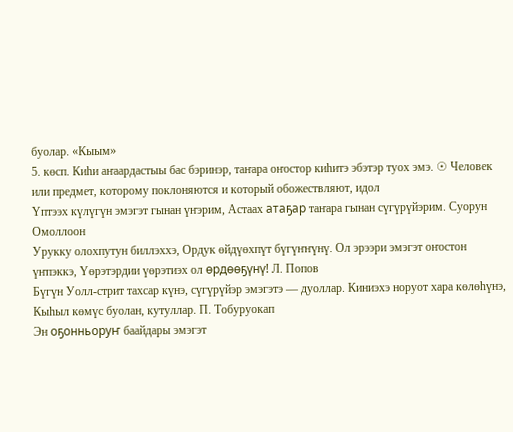буолар. «Кыым»
5. көсп. Киһи аҥаардастыы бас бэринэр, таҥара оҥостор киһитэ эбэтэр туох эмэ. ☉ Человек или предмет, которому поклоняются и который обожествляют, идол
Үптээх күлүгүн эмэгэт гынан үҥэрим, Астаах атаҕар таҥара гынан сүгүрүйэрим. Суорун Омоллоон
Урукку олохпутун биллэххэ, Ордук өйдүөхпүт бүгүҥҥүнү. Ол эрээри эмэгэт оҥостон үҥпэккэ, Үөрэтэрдии үөрэтиэх ол өрдөөҕүнү! Л. Попов
Бүгүн Уолл-стрит тахсар күнэ, сүгүрүйэр эмэгэтэ — дуоллар. Киниэхэ норуот хара көлөһүнэ, Кыһыл көмүс буолан, кутуллар. П. Тобуруокап
Эн оҕонньоруҥ баайдары эмэгэт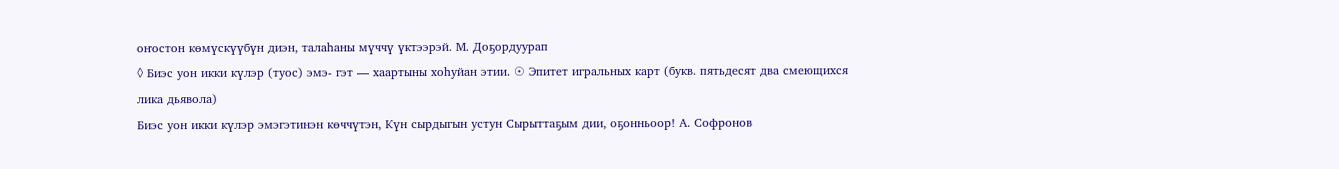оҥостон көмүскүүбүн диэн, талаһаны мүччү үктээрэй. М. Доҕордуурап
◊ Биэс уон икки күлэр (туос) эмэ- гэт — хаартыны хоһуйан этии. ☉ Эпитет игральных карт (букв. пятьдесят два смеющихся лика дьявола)
Биэс уон икки күлэр эмэгэтинэн көччүтэн, Күн сырдыгын устун Сырыттаҕым дии, оҕонньоор! А. Софронов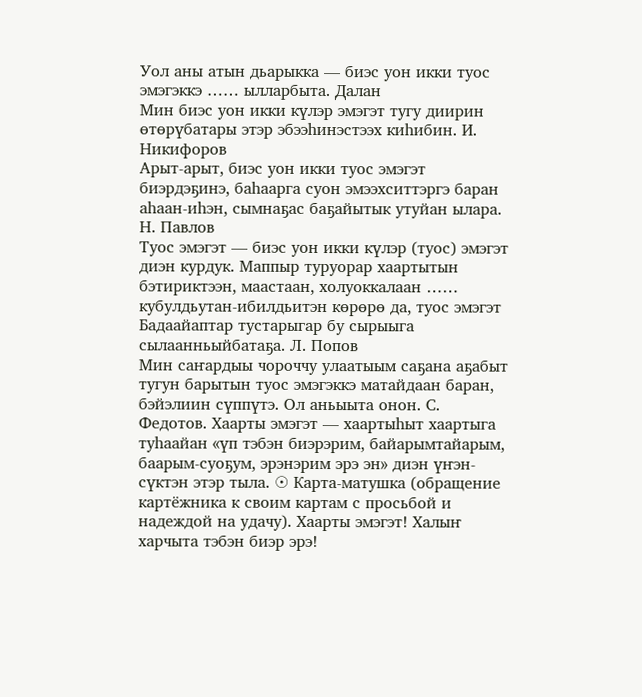Уол аны атын дьарыкка — биэс уон икки туос эмэгэккэ …… ылларбыта. Далан
Мин биэс уон икки күлэр эмэгэт тугу диирин өтөрүбатары этэр эбээһинэстээх киһибин. И. Никифоров
Арыт-арыт, биэс уон икки туос эмэгэт биэрдэҕинэ, баһаарга суон эмээхситтэргэ баран аһаан-иһэн, сымнаҕас баҕайытык утуйан ылара. Н. Павлов
Туос эмэгэт — биэс уон икки күлэр (туос) эмэгэт диэн курдук. Маппыр туруорар хаартытын бэтириктээн, маастаан, холуоккалаан …… кубулдьутан-ибилдьитэн көрөрө да, туос эмэгэт Бадаайаптар тустарыгар бу сырыыга сылаанньыйбатаҕа. Л. Попов
Мин саҥардыы чороччу улаатыым саҕана аҕабыт тугун барытын туос эмэгэккэ матайдаан баран, бэйэлиин сүппүтэ. Ол аньыыта онон. С. Федотов. Хаарты эмэгэт — хаартыһыт хаартыга туһаайан «үп тэбэн биэрэрим, байарымтайарым, баарым-суоҕум, эрэнэрим эрэ эн» диэн үҥэн-сүктэн этэр тыла. ☉ Карта-матушка (обращение картёжника к своим картам с просьбой и надеждой на удачу). Хаарты эмэгэт! Халыҥ харчыта тэбэн биэр эрэ!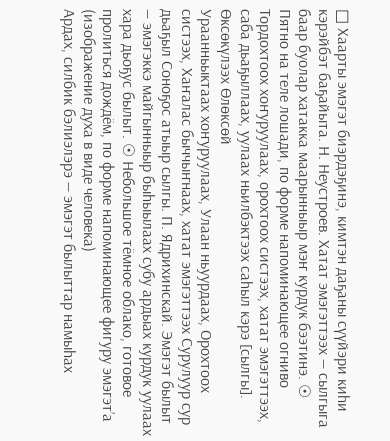□ Хаарты эмэгэт биэрдэҕинэ, кимтэн даҕаны сүүйэри киһи кэрэйбэт баҕайыта. Н. Неустроев. Хатат эмэгэттээх — сылгыга баар буолар хатакка маарынныыр мэҥ курдук бээтинэ. ☉ Пятно на теле лошади, по форме напоминающее огниво
Тордохтоох хоҥуруулаах, орохтоох систээх, хатат эмэгэттээх, саба дьаҕыллаах, уулаах ньилбэктээх саһыл кэрэ [сылгы]. Өксөкүлээх Өлөксөй
Ураанньыктаах хоҥуруулаах, Улаан ньуурдаах, Орохтоох систээх, Хаҥалас быччыҥнаах, хатат эмэгэттээх Сурулуур сур дьаҕыл Соноҕос атыыр сылгы. П. Ядрихинскай. Эмэгэт былыт — эмэгэккэ майгынныыр быһыылаах субу ардыах курдук уулаах хара дьоҕус былыт. ☉ Небольшое тёмное облако, готовое пролиться дождём, по форме напоминающее фигуру эмэгэт’а (изображение духа в виде человека)
Ардах, силбик бэлиэлэрэ — эмэгэт былыттар намыһах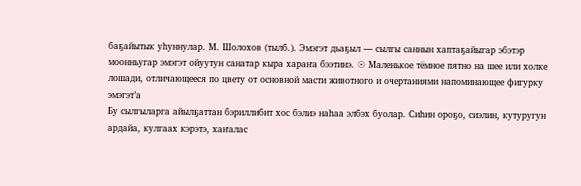баҕайытык уһуннулар. М. Шолохов (тылб.). Эмэгэт дьаҕыл — сылгы саннын хаптаҕайыгар эбэтэр моонньугар эмэгэт ойуутун санатар кыра хараҥа бээтинэ. ☉ Маленькое тёмное пятно на шее или холке лошади, отличающееся по цвету от основной масти животного и очертаниями напоминающее фигурку эмэгэт’а
Бу сылгыларга айылҕаттан бэриллибит хос бэлиэ наһаа элбэх буолар. Сиһин ороҕо, сиэлин, кутуругун ардайа, кулгаах кэрэтэ, хаҥалас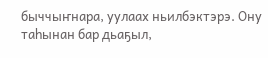быччыҥнара, уулаах ньилбэктэрэ. Ону таһынан бар дьаҕыл,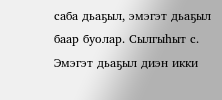саба дьаҕыл, эмэгэт дьаҕыл баар буолар. Сылгыһыт с. Эмэгэт дьаҕыл диэн икки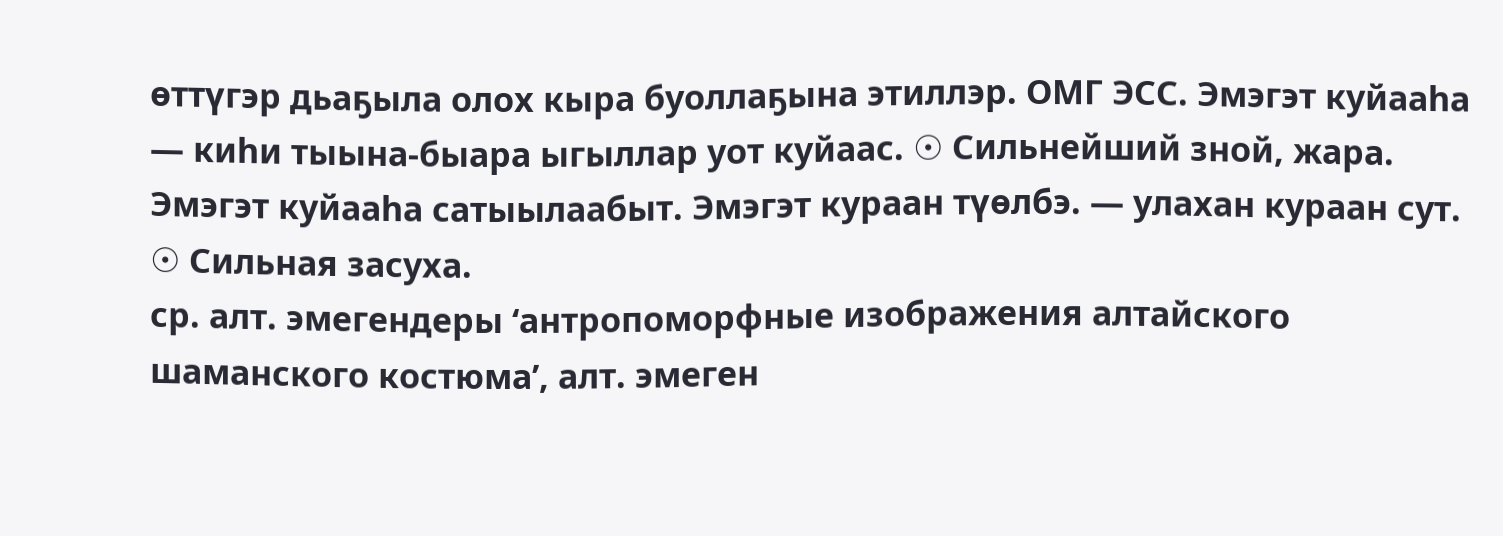өттүгэр дьаҕыла олох кыра буоллаҕына этиллэр. ОМГ ЭСС. Эмэгэт куйааһа — киһи тыына-быара ыгыллар уот куйаас. ☉ Сильнейший зной, жара. Эмэгэт куйааһа сатыылаабыт. Эмэгэт кураан түөлбэ. — улахан кураан сут. ☉ Сильная засуха.
ср. алт. эмегендеры ‘антропоморфные изображения алтайского шаманского костюма’, алт. эмеген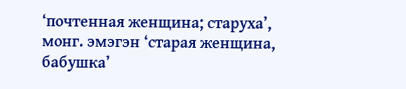‘почтенная женщина; старуха’, монг. эмэгэн ‘старая женщина, бабушка’